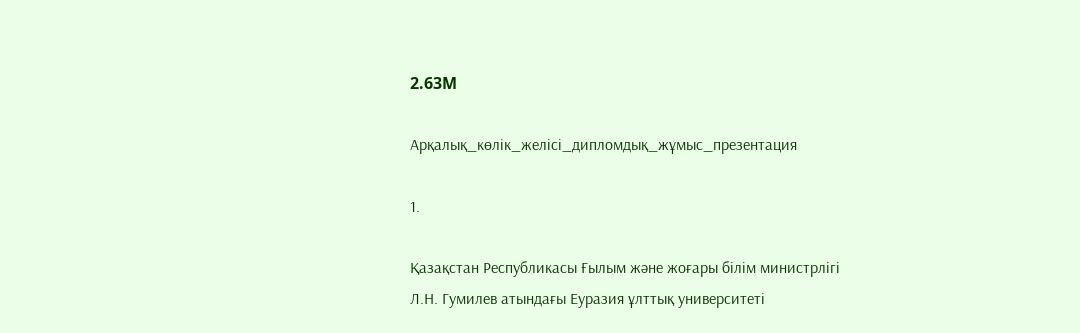2.63M

Арқалық_көлік_желісі_дипломдық_жұмыс_презентация

1.

Қазақстан Республикасы Ғылым және жоғары білім министрлігі
Л.Н. Гумилев атындағы Еуразия ұлттық университеті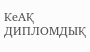КеАҚ
ДИПЛОМДЫҚ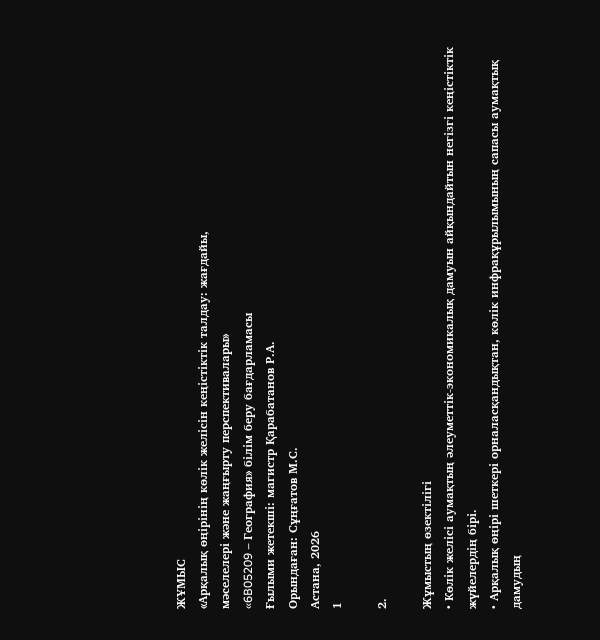ЖҰМЫС
«Арқалық өңірінің көлік желісін кеңістіктік талдау: жағдайы,
мәселелері және жаңғырту перспективалары»
«6B05209 – География» білім беру бағдарламасы
Ғылыми жетекші: магистр Қарабатанов Р.А.
Орындаған: Сұңғатов М.С.
Астана, 2026
1

2.

Жұмыстың өзектілігі
• Көлік желісі аумақтың әлеуметтік-экономикалық дамуын айқындайтын негізгі кеңістіктік
жүйелердің бірі.
• Арқалық өңірі шеткері орналасқандықтан, көлік инфрақұрылымының сапасы аумақтық
дамудың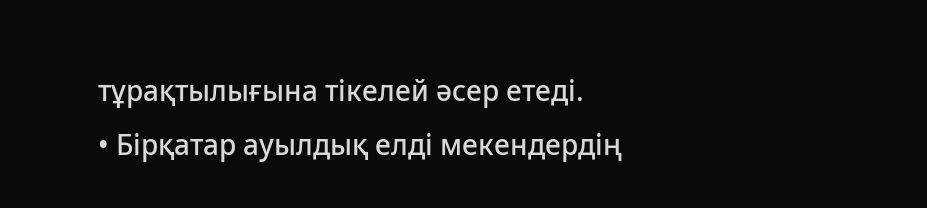тұрақтылығына тікелей әсер етеді.
• Бірқатар ауылдық елді мекендердің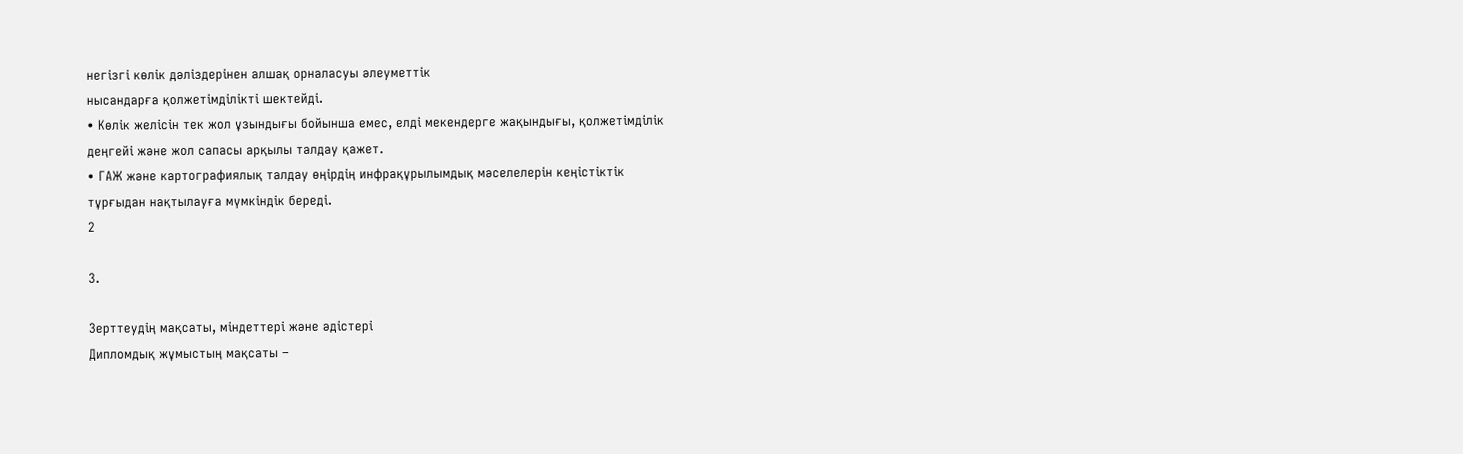негізгі көлік дәліздерінен алшақ орналасуы әлеуметтік
нысандарға қолжетімділікті шектейді.
• Көлік желісін тек жол ұзындығы бойынша емес, елді мекендерге жақындығы, қолжетімділік
деңгейі және жол сапасы арқылы талдау қажет.
• ГАЖ және картографиялық талдау өңірдің инфрақұрылымдық мәселелерін кеңістіктік
тұрғыдан нақтылауға мүмкіндік береді.
2

3.

Зерттеудің мақсаты, міндеттері және әдістері
Дипломдық жұмыстың мақсаты –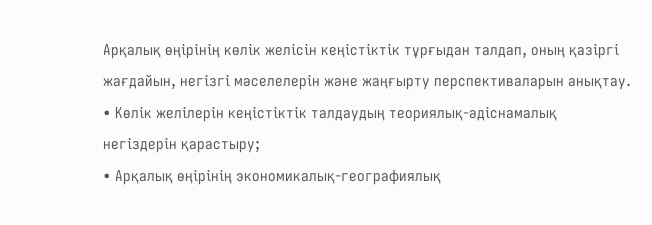Арқалық өңірінің көлік желісін кеңістіктік тұрғыдан талдап, оның қазіргі
жағдайын, негізгі мәселелерін және жаңғырту перспективаларын анықтау.
• Көлік желілерін кеңістіктік талдаудың теориялық-әдіснамалық
негіздерін қарастыру;
• Арқалық өңірінің экономикалық-географиялық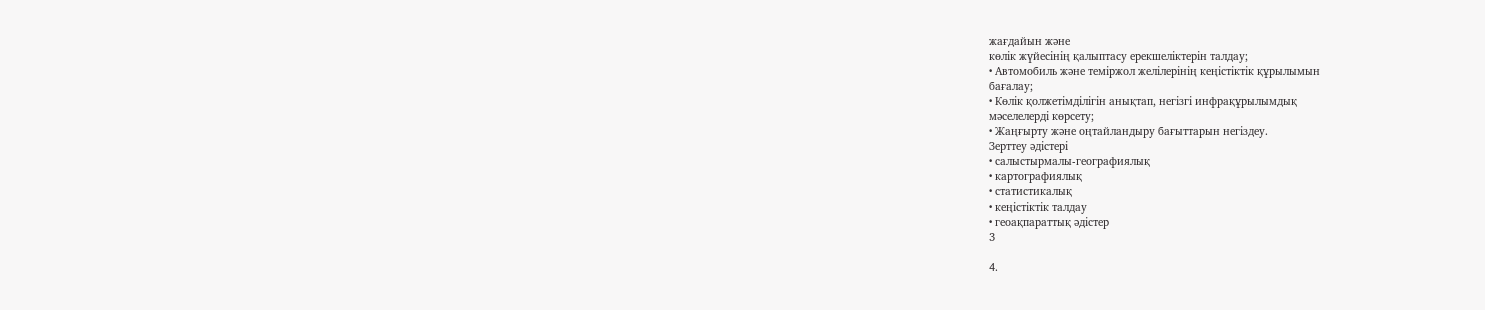жағдайын және
көлік жүйесінің қалыптасу ерекшеліктерін талдау;
• Автомобиль және теміржол желілерінің кеңістіктік құрылымын
бағалау;
• Көлік қолжетімділігін анықтап, негізгі инфрақұрылымдық
мәселелерді көрсету;
• Жаңғырту және оңтайландыру бағыттарын негіздеу.
Зерттеу әдістері
• салыстырмалы-географиялық
• картографиялық
• статистикалық
• кеңістіктік талдау
• геоақпараттық әдістер
3

4.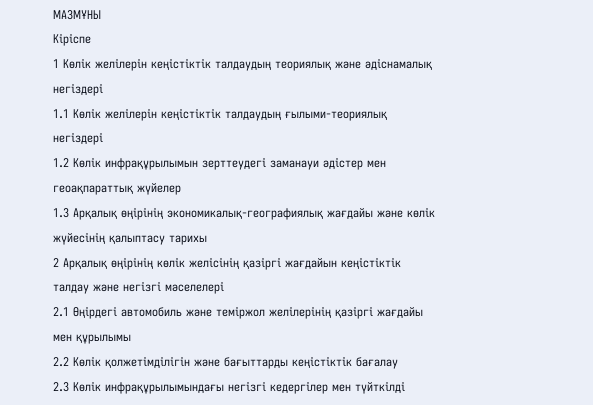МАЗМҰНЫ
Кіріспе
1 Көлік желілерін кеңістіктік талдаудың теориялық және әдіснамалық негіздері
1.1 Көлік желілерін кеңістіктік талдаудың ғылыми-теориялық негіздері
1.2 Көлік инфрақұрылымын зерттеудегі заманауи әдістер мен геоақпараттық жүйелер
1.3 Арқалық өңірінің экономикалық-географиялық жағдайы және көлік жүйесінің қалыптасу тарихы
2 Арқалық өңірінің көлік желісінің қазіргі жағдайын кеңістіктік талдау және негізгі мәселелері
2.1 Өңірдегі автомобиль және теміржол желілерінің қазіргі жағдайы мен құрылымы
2.2 Көлік қолжетімділігін және бағыттарды кеңістіктік бағалау
2.3 Көлік инфрақұрылымындағы негізгі кедергілер мен түйткілді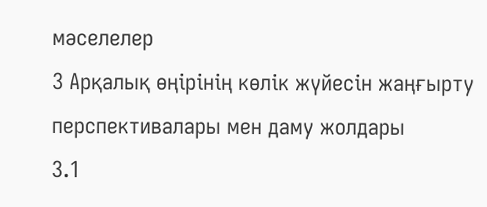мәселелер
3 Арқалық өңірінің көлік жүйесін жаңғырту перспективалары мен даму жолдары
3.1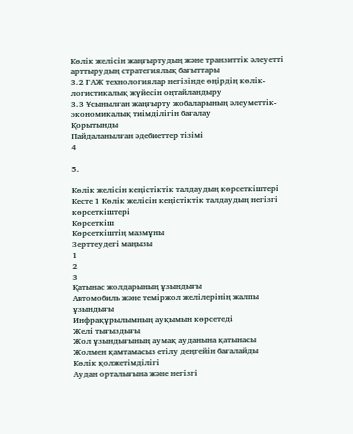Көлік желісін жаңғыртудың және транзиттік әлеуетті арттырудың стратегиялық бағыттары
3.2 ГАЖ технологиялар негізінде өңірдің көлік-логистикалық жүйесін оңтайландыру
3.3 Ұсынылған жаңғырту жобаларының әлеуметтік-экономикалық тиімділігін бағалау
Қорытынды
Пайдаланылған әдебиеттер тізімі
4

5.

Көлік желісін кеңістіктік талдаудың көрсеткіштері
Кесте 1 Көлік желісін кеңістіктік талдаудың негізгі көрсеткіштері
Көрсеткіш
Көрсеткіштің мазмұны
Зерттеудегі маңызы
1
2
3
Қатынас жолдарының ұзындығы
Автомобиль және теміржол желілерінің жалпы
ұзындығы
Инфрақұрылымның ауқымын көрсетеді
Желі тығыздығы
Жол ұзындығының аумақ ауданына қатынасы
Жолмен қамтамасыз етілу деңгейін бағалайды
Көлік қолжетімділігі
Аудан орталығына және негізгі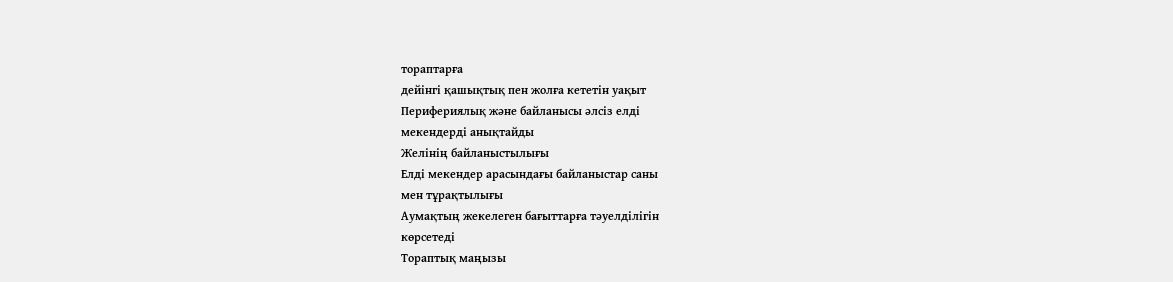тораптарға
дейінгі қашықтық пен жолға кететін уақыт
Перифериялық және байланысы әлсіз елді
мекендерді анықтайды
Желінің байланыстылығы
Елді мекендер арасындағы байланыстар саны
мен тұрақтылығы
Аумақтың жекелеген бағыттарға тәуелділігін
көрсетеді
Тораптық маңызы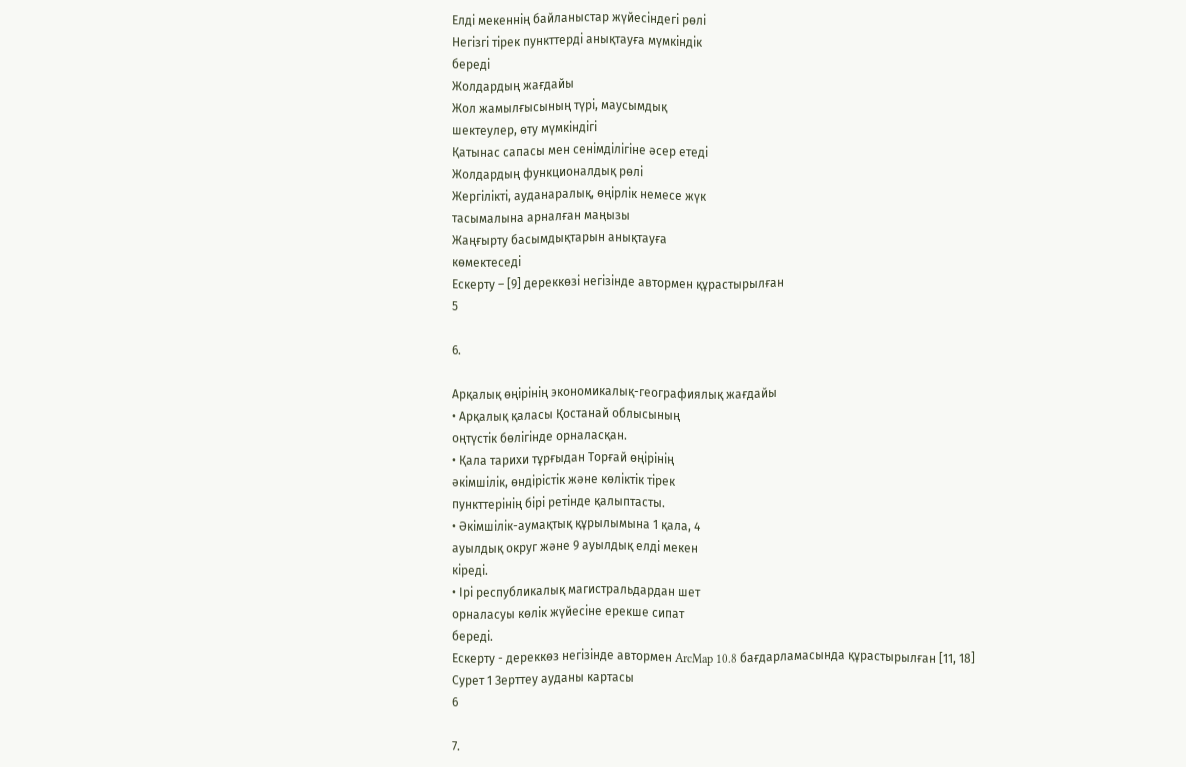Елді мекеннің байланыстар жүйесіндегі рөлі
Негізгі тірек пункттерді анықтауға мүмкіндік
береді
Жолдардың жағдайы
Жол жамылғысының түрі, маусымдық
шектеулер, өту мүмкіндігі
Қатынас сапасы мен сенімділігіне әсер етеді
Жолдардың функционалдық рөлі
Жергілікті, ауданаралық, өңірлік немесе жүк
тасымалына арналған маңызы
Жаңғырту басымдықтарын анықтауға
көмектеседі
Ескерту – [9] дереккөзі негізінде автормен құрастырылған
5

6.

Арқалық өңірінің экономикалық-географиялық жағдайы
• Арқалық қаласы Қостанай облысының
оңтүстік бөлігінде орналасқан.
• Қала тарихи тұрғыдан Торғай өңірінің
әкімшілік, өндірістік және көліктік тірек
пункттерінің бірі ретінде қалыптасты.
• Әкімшілік-аумақтық құрылымына 1 қала, 4
ауылдық округ және 9 ауылдық елді мекен
кіреді.
• Ірі республикалық магистральдардан шет
орналасуы көлік жүйесіне ерекше сипат
береді.
Ескерту - дереккөз негізінде автормен ArcMap 10.8 бағдарламасында құрастырылған [11, 18]
Сурет 1 Зерттеу ауданы картасы
6

7.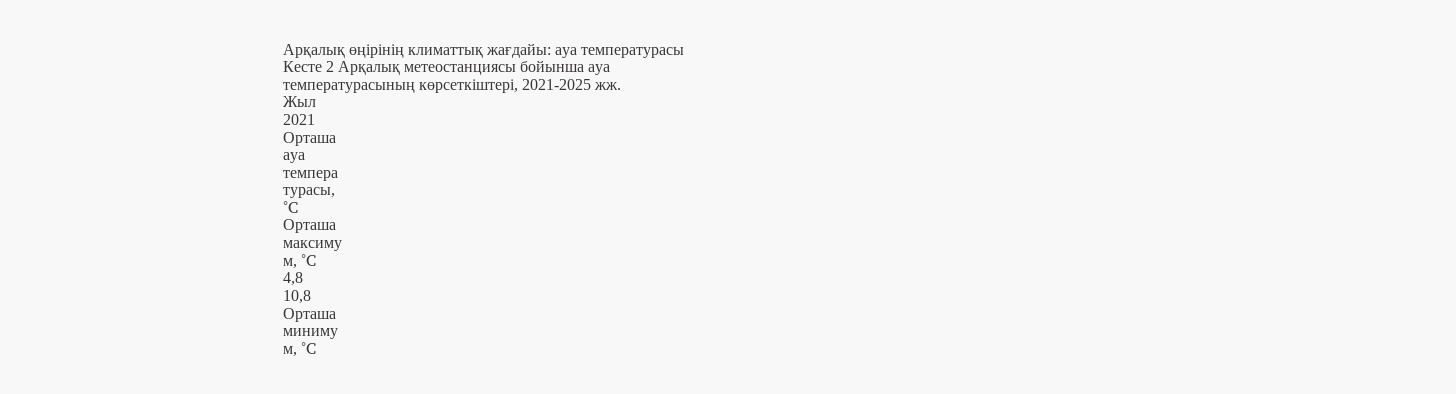Арқалық өңірінің климаттық жағдайы: ауа температурасы
Кесте 2 Арқалық метеостанциясы бойынша ауа
температурасының көрсеткіштері, 2021-2025 жж.
Жыл
2021
Орташа
ауа
темпера
турасы,
°C
Орташа
максиму
м, °C
4,8
10,8
Орташа
миниму
м, °C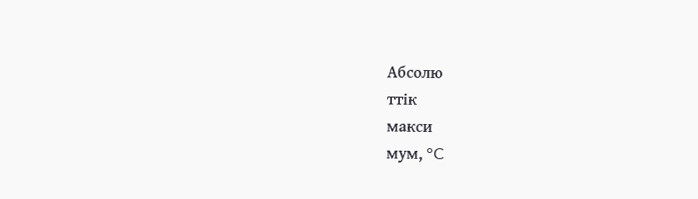Абсолю
ттік
макси
мум, °C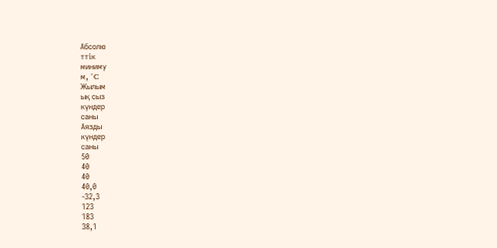Абсолю
ттік
миниму
м, °C
Жылым
ық сыз
күндер
саны
Аязды
күндер
саны
50
40
40
40,0
-32,3
123
183
38,1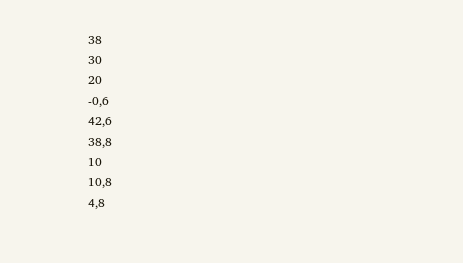38
30
20
-0,6
42,6
38,8
10
10,8
4,8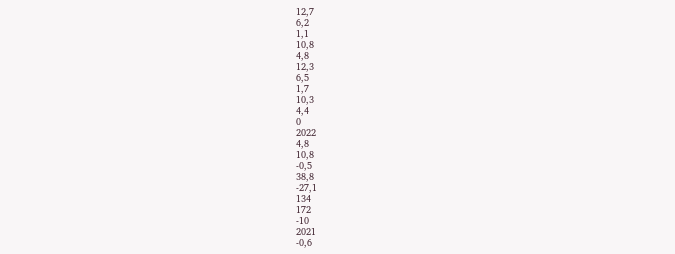12,7
6,2
1,1
10,8
4,8
12,3
6,5
1,7
10,3
4,4
0
2022
4,8
10,8
-0,5
38,8
-27,1
134
172
-10
2021
-0,6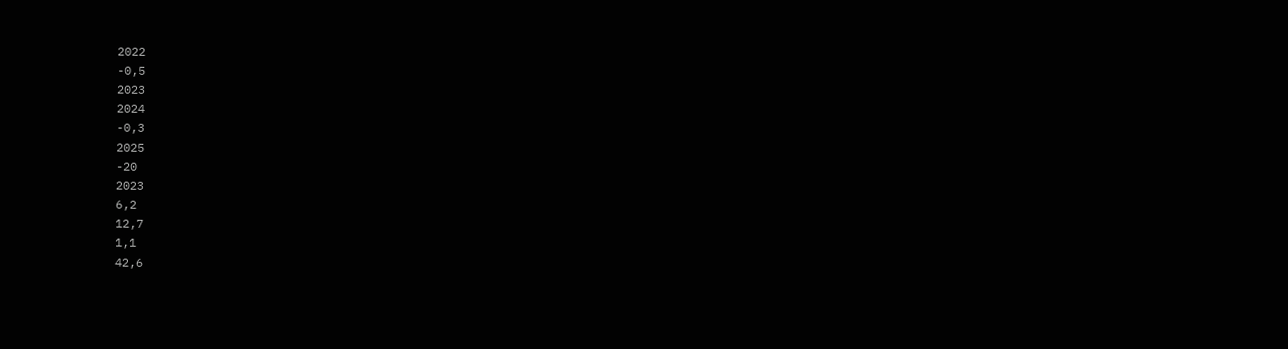2022
-0,5
2023
2024
-0,3
2025
-20
2023
6,2
12,7
1,1
42,6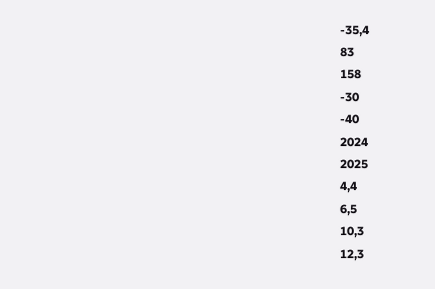-35,4
83
158
-30
-40
2024
2025
4,4
6,5
10,3
12,3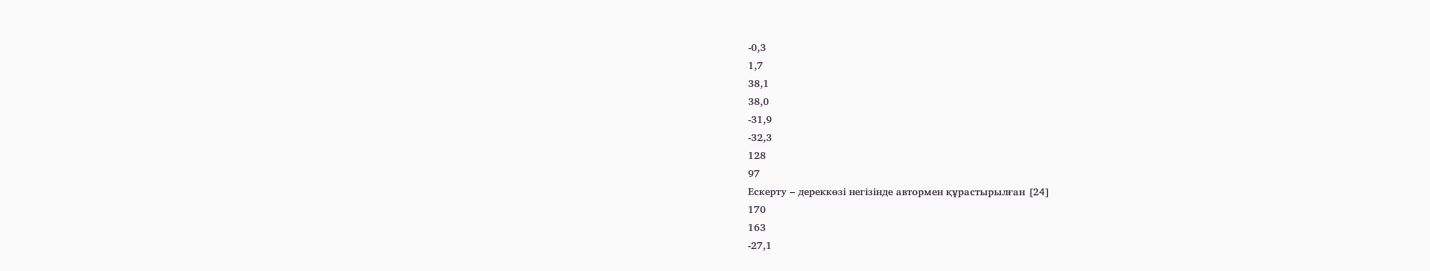-0,3
1,7
38,1
38,0
-31,9
-32,3
128
97
Ескерту – дереккөзі негізінде автормен құрастырылған [24]
170
163
-27,1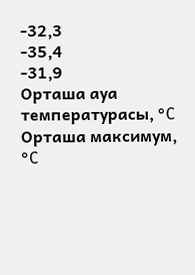-32,3
-35,4
-31,9
Орташа ауа температурасы, °C
Орташа максимум, °C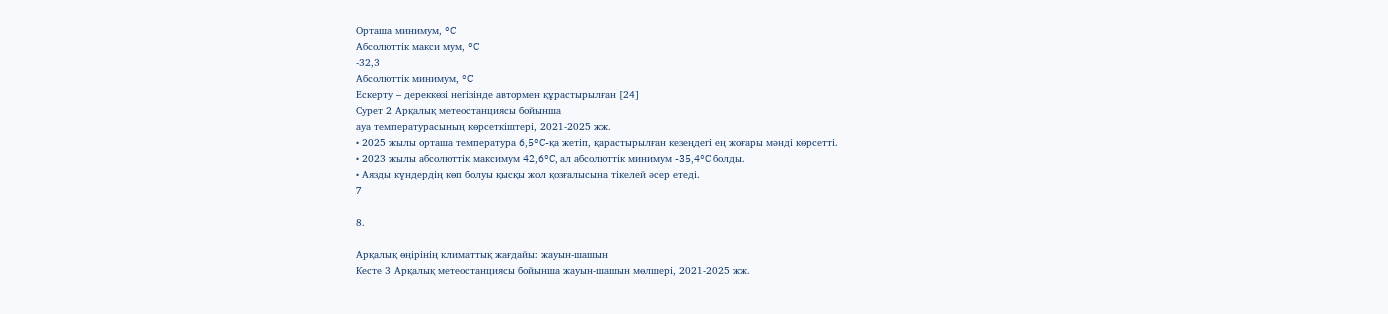Орташа минимум, °C
Абсолюттік макси мум, °C
-32,3
Абсолюттік минимум, °C
Ескерту – дереккөзі негізінде автормен құрастырылған [24]
Сурет 2 Арқалық метеостанциясы бойынша
ауа температурасының көрсеткіштері, 2021-2025 жж.
• 2025 жылы орташа температура 6,5°C-қа жетіп, қарастырылған кезеңдегі ең жоғары мәнді көрсетті.
• 2023 жылы абсолюттік максимум 42,6°C, ал абсолюттік минимум -35,4°C болды.
• Аязды күндердің көп болуы қысқы жол қозғалысына тікелей әсер етеді.
7

8.

Арқалық өңірінің климаттық жағдайы: жауын-шашын
Кесте 3 Арқалық метеостанциясы бойынша жауын-шашын мөлшері, 2021-2025 жж.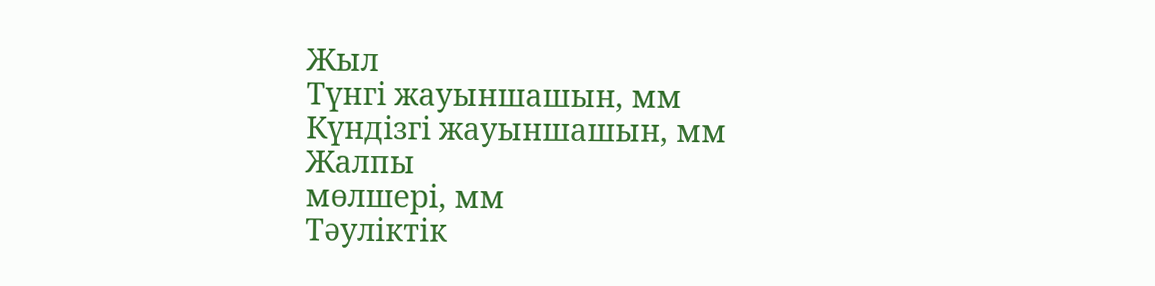Жыл
Түнгі жауыншашын, мм
Күндізгі жауыншашын, мм
Жалпы
мөлшері, мм
Тәуліктік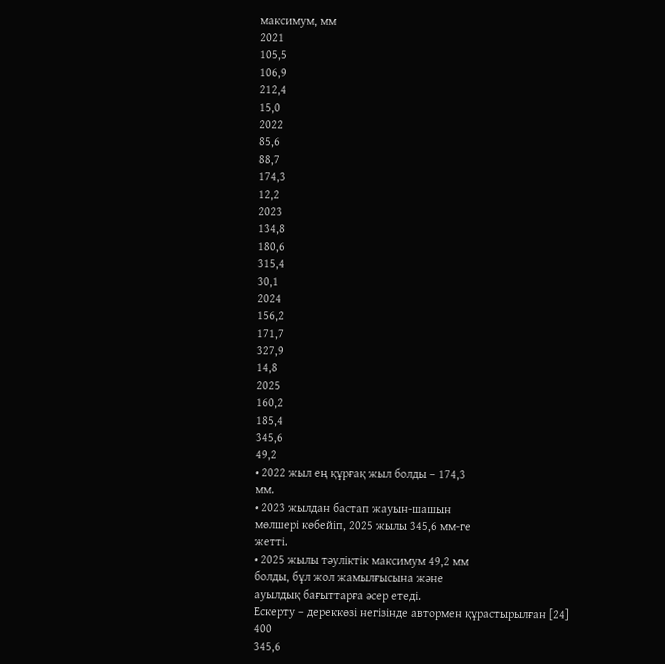максимум, мм
2021
105,5
106,9
212,4
15,0
2022
85,6
88,7
174,3
12,2
2023
134,8
180,6
315,4
30,1
2024
156,2
171,7
327,9
14,8
2025
160,2
185,4
345,6
49,2
• 2022 жыл ең құрғақ жыл болды – 174,3
мм.
• 2023 жылдан бастап жауын-шашын
мөлшері көбейіп, 2025 жылы 345,6 мм-ге
жетті.
• 2025 жылы тәуліктік максимум 49,2 мм
болды, бұл жол жамылғысына және
ауылдық бағыттарға әсер етеді.
Ескерту – дереккөзі негізінде автормен құрастырылған [24]
400
345,6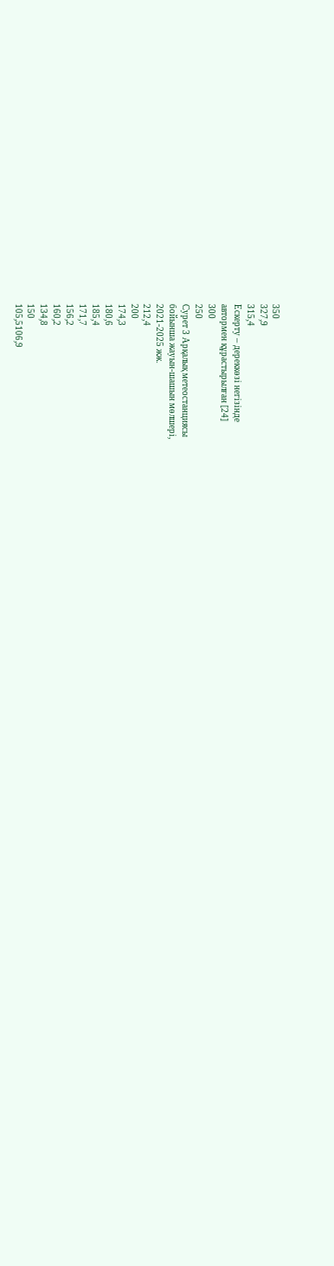350
327,9
315,4
Ескерту – дереккөзі негізінде
автормен құрастырылған [24]
300
250
Сурет 3 Арқалық метеостанциясы
бойынша жауын-шашын мөлшері,
2021-2025 жж.
212,4
200
174,3
180,6
185,4
171,7
156,2
160,2
134,8
150
105,5106,9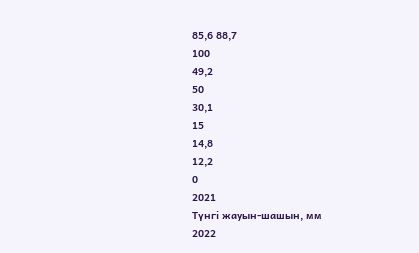85,6 88,7
100
49,2
50
30,1
15
14,8
12,2
0
2021
Түнгі жауын-шашын, мм
2022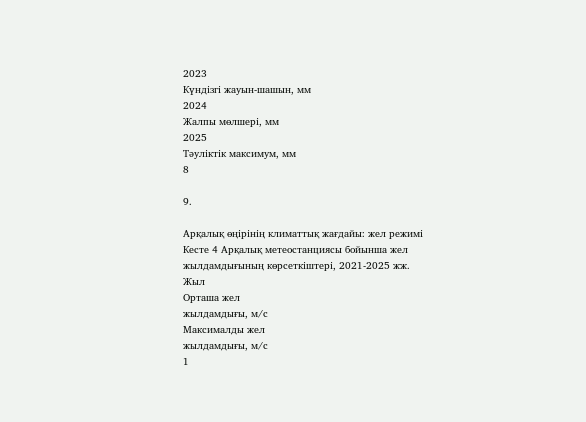2023
Күндізгі жауын-шашын, мм
2024
Жалпы мөлшері, мм
2025
Тәуліктік максимум, мм
8

9.

Арқалық өңірінің климаттық жағдайы: жел режимі
Кесте 4 Арқалық метеостанциясы бойынша жел жылдамдығының көрсеткіштері, 2021-2025 жж.
Жыл
Орташа жел
жылдамдығы, м/с
Максималды жел
жылдамдығы, м/с
1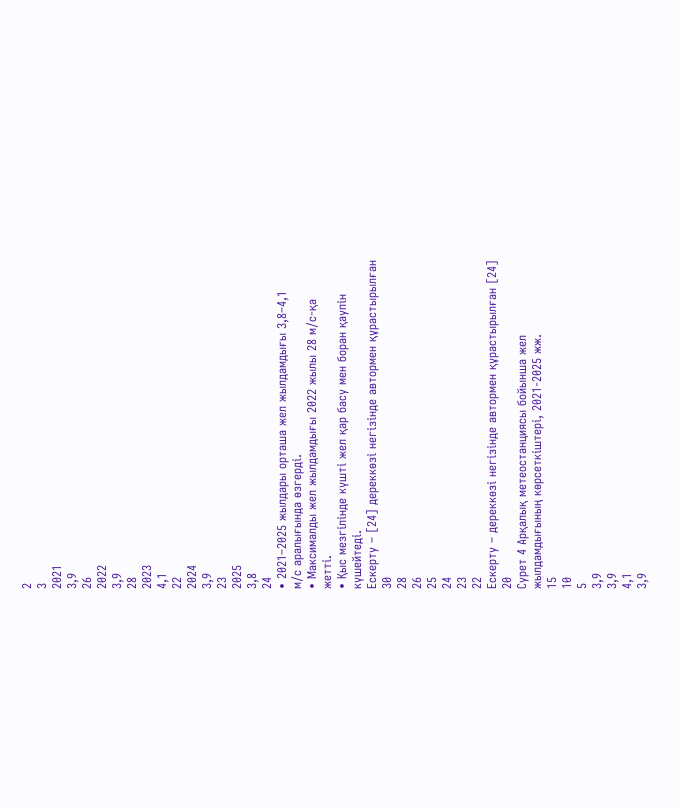2
3
2021
3,9
26
2022
3,9
28
2023
4,1
22
2024
3,9
23
2025
3,8
24
• 2021–2025 жылдары орташа жел жылдамдығы 3,8–4,1
м/с аралығында өзгерді.
• Максималды жел жылдамдығы 2022 жылы 28 м/с-қа
жетті.
• Қыс мезгілінде күшті жел қар басу мен боран қаупін
күшейтеді.
Ескерту – [24] дереккөзі негізінде автормен құрастырылған
30
28
26
25
24
23
22
Ескерту – дереккөзі негізінде автормен құрастырылған [24]
20
Сурет 4 Арқалық метеостанциясы бойынша жел
жылдамдығының көрсеткіштері, 2021-2025 жж.
15
10
5
3,9
3,9
4,1
3,9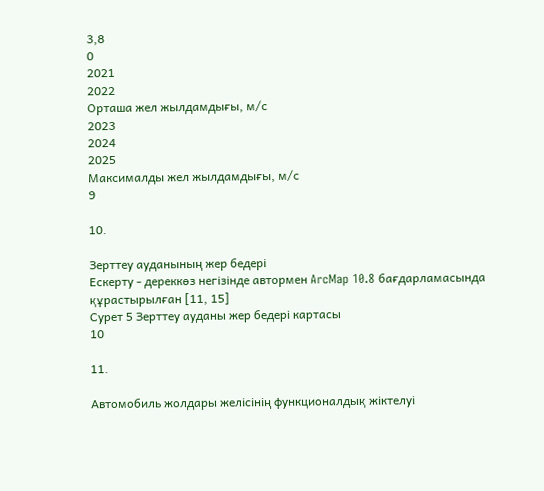3,8
0
2021
2022
Орташа жел жылдамдығы, м/с
2023
2024
2025
Максималды жел жылдамдығы, м/с
9

10.

Зерттеу ауданының жер бедері
Ескерту - дереккөз негізінде автормен ArcMap 10.8 бағдарламасында құрастырылған [11, 15]
Сурет 5 Зерттеу ауданы жер бедері картасы
10

11.

Автомобиль жолдары желісінің функционалдық жіктелуі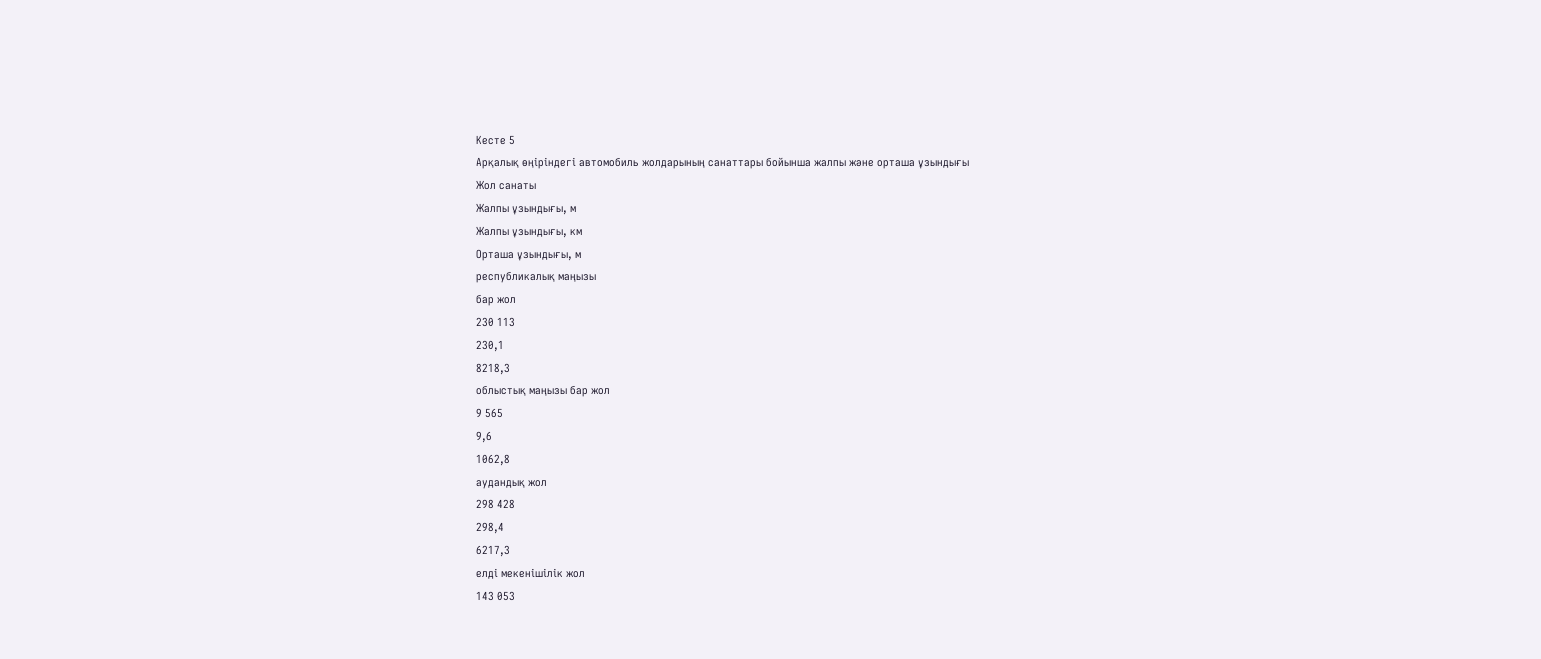Кесте 5
Арқалық өңіріндегі автомобиль жолдарының санаттары бойынша жалпы және орташа ұзындығы
Жол санаты
Жалпы ұзындығы, м
Жалпы ұзындығы, км
Орташа ұзындығы, м
республикалық маңызы
бар жол
230 113
230,1
8218,3
облыстық маңызы бар жол
9 565
9,6
1062,8
аудандық жол
298 428
298,4
6217,3
елді мекенішілік жол
143 053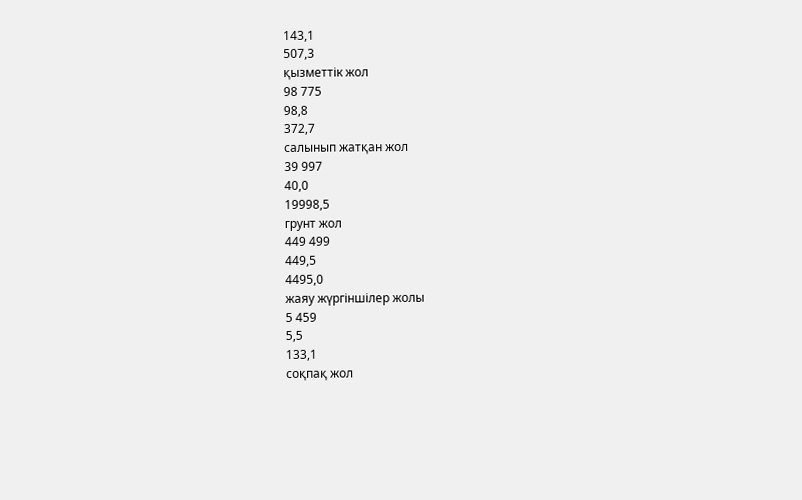143,1
507,3
қызметтік жол
98 775
98,8
372,7
салынып жатқан жол
39 997
40,0
19998,5
грунт жол
449 499
449,5
4495,0
жаяу жүргіншілер жолы
5 459
5,5
133,1
соқпақ жол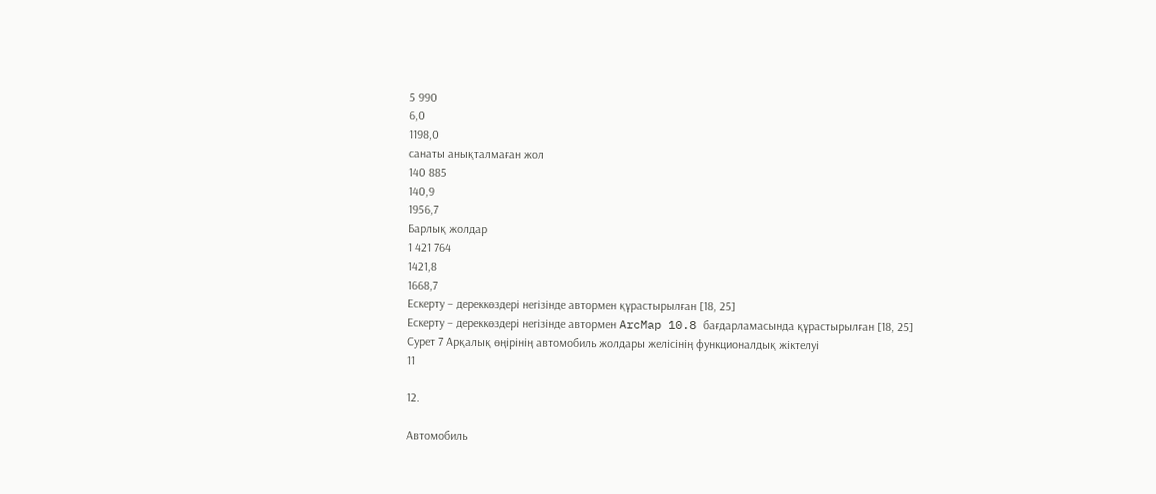5 990
6,0
1198,0
санаты анықталмаған жол
140 885
140,9
1956,7
Барлық жолдар
1 421 764
1421,8
1668,7
Ескерту – дереккөздері негізінде автормен құрастырылған [18, 25]
Ескерту – дереккөздері негізінде автормен ArcMap 10.8 бағдарламасында құрастырылған [18, 25]
Сурет 7 Арқалық өңірінің автомобиль жолдары желісінің функционалдық жіктелуі
11

12.

Автомобиль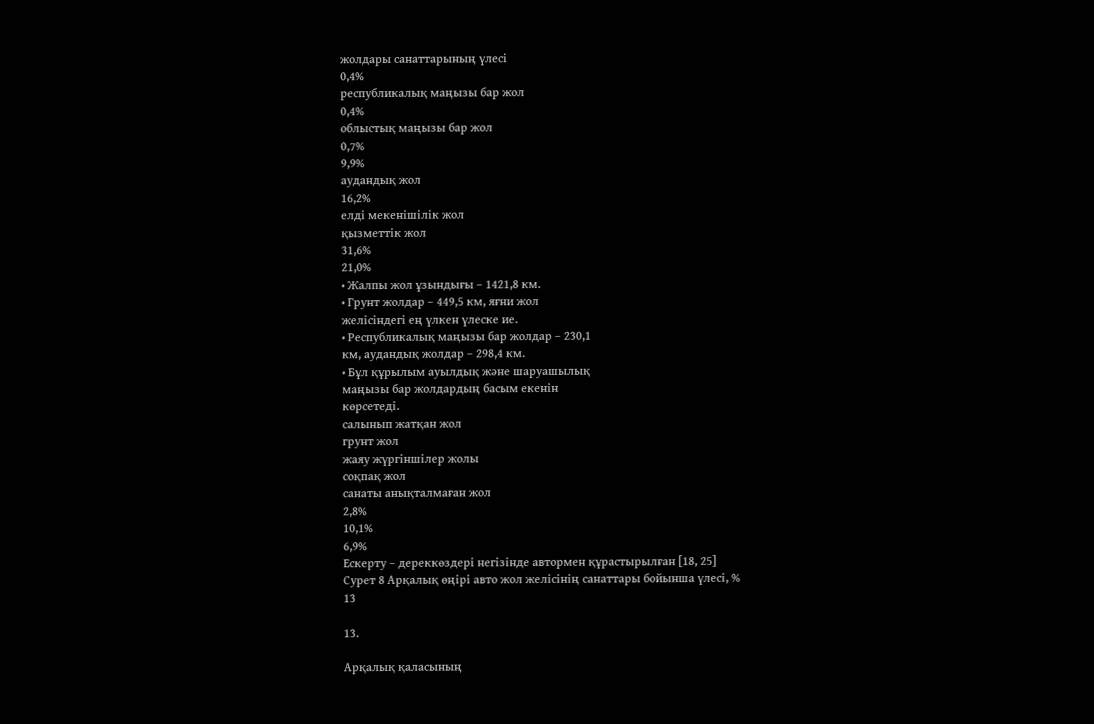жолдары санаттарының үлесі
0,4%
республикалық маңызы бар жол
0,4%
облыстық маңызы бар жол
0,7%
9,9%
аудандық жол
16,2%
елді мекенішілік жол
қызметтік жол
31,6%
21,0%
• Жалпы жол ұзындығы – 1421,8 км.
• Грунт жолдар – 449,5 км, яғни жол
желісіндегі ең үлкен үлеске ие.
• Республикалық маңызы бар жолдар – 230,1
км, аудандық жолдар – 298,4 км.
• Бұл құрылым ауылдық және шаруашылық
маңызы бар жолдардың басым екенін
көрсетеді.
салынып жатқан жол
грунт жол
жаяу жүргіншілер жолы
соқпақ жол
санаты анықталмаған жол
2,8%
10,1%
6,9%
Ескерту – дереккөздері негізінде автормен құрастырылған [18, 25]
Сурет 8 Арқалық өңірі авто жол желісінің санаттары бойынша үлесі, %
13

13.

Арқалық қаласының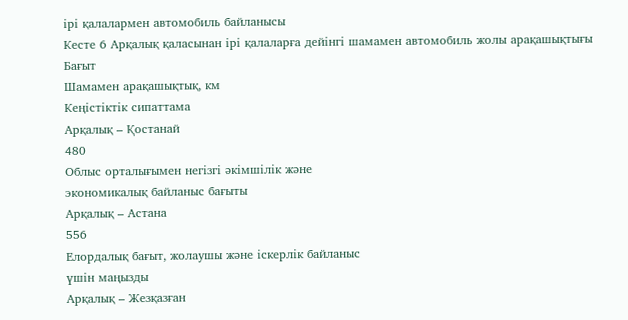ірі қалалармен автомобиль байланысы
Кесте 6 Арқалық қаласынан ірі қалаларға дейінгі шамамен автомобиль жолы арақашықтығы
Бағыт
Шамамен арақашықтық, км
Кеңістіктік сипаттама
Арқалық – Қостанай
480
Облыс орталығымен негізгі әкімшілік және
экономикалық байланыс бағыты
Арқалық – Астана
556
Елордалық бағыт, жолаушы және іскерлік байланыс
үшін маңызды
Арқалық – Жезқазған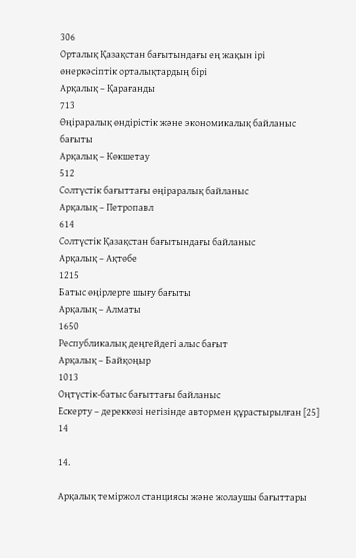306
Орталық Қазақстан бағытындағы ең жақын ірі
өнеркәсіптік орталықтардың бірі
Арқалық – Қарағанды
713
Өңіраралық өндірістік және экономикалық байланыс
бағыты
Арқалық – Көкшетау
512
Солтүстік бағыттағы өңіраралық байланыс
Арқалық – Петропавл
614
Солтүстік Қазақстан бағытындағы байланыс
Арқалық – Ақтөбе
1215
Батыс өңірлерге шығу бағыты
Арқалық – Алматы
1650
Республикалық деңгейдегі алыс бағыт
Арқалық – Байқоңыр
1013
Оңтүстік-батыс бағыттағы байланыс
Ескерту – дереккөзі негізінде автормен құрастырылған [25]
14

14.

Арқалық теміржол станциясы және жолаушы бағыттары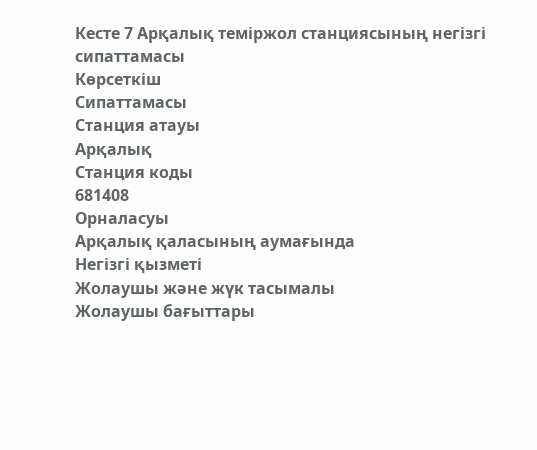Кесте 7 Арқалық теміржол станциясының негізгі сипаттамасы
Көрсеткіш
Сипаттамасы
Станция атауы
Арқалық
Станция коды
681408
Орналасуы
Арқалық қаласының аумағында
Негізгі қызметі
Жолаушы және жүк тасымалы
Жолаушы бағыттары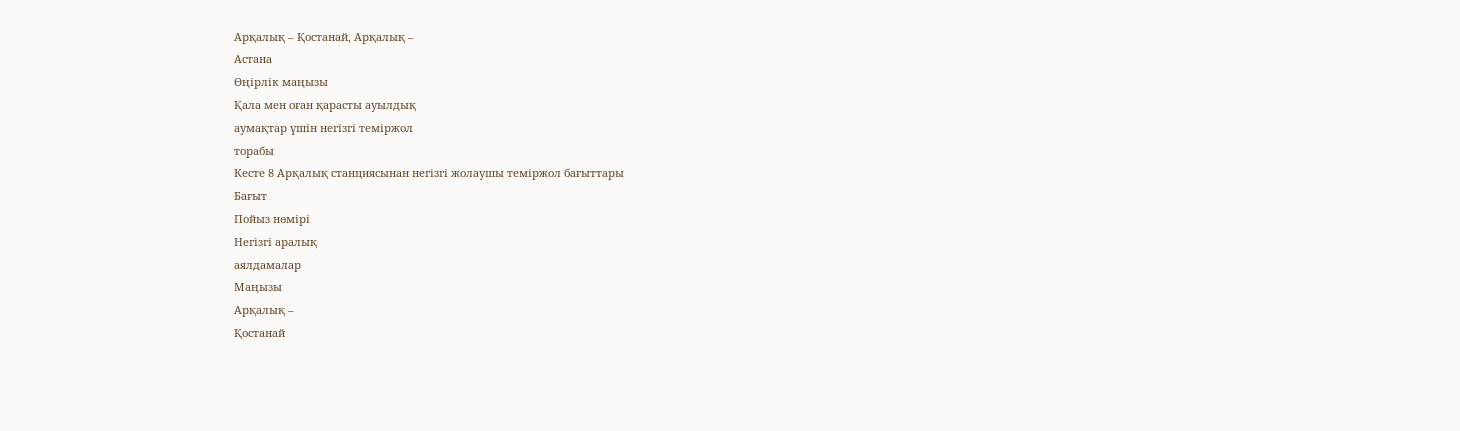Арқалық – Қостанай, Арқалық –
Астана
Өңірлік маңызы
Қала мен оған қарасты ауылдық
аумақтар үшін негізгі теміржол
торабы
Кесте 8 Арқалық станциясынан негізгі жолаушы теміржол бағыттары
Бағыт
Пойыз нөмірі
Негізгі аралық
аялдамалар
Маңызы
Арқалық –
Қостанай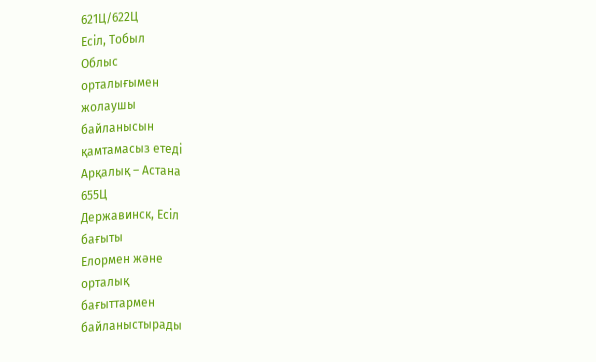621Ц/622Ц
Есіл, Тобыл
Облыс
орталығымен
жолаушы
байланысын
қамтамасыз етеді
Арқалық – Астана
655Ц
Державинск, Есіл
бағыты
Елормен және
орталық
бағыттармен
байланыстырады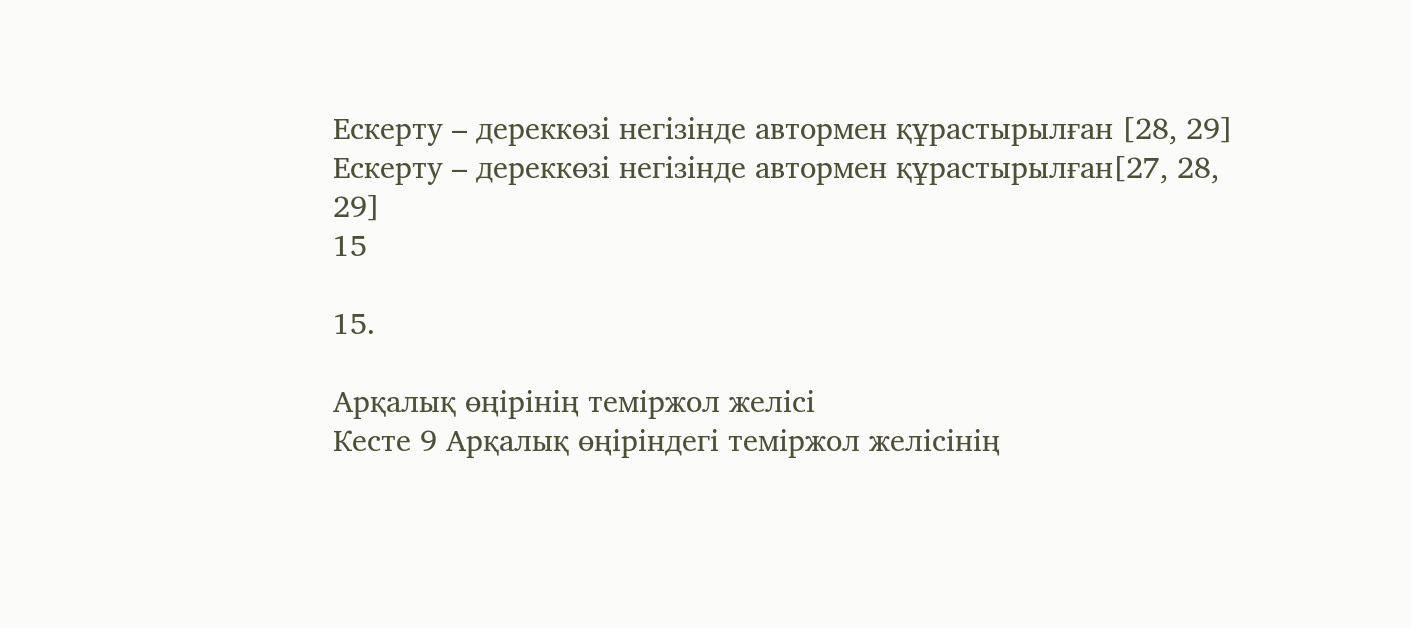Ескерту – дереккөзі негізінде автормен құрастырылған [28, 29]
Ескерту – дереккөзі негізінде автормен құрастырылған[27, 28, 29]
15

15.

Арқалық өңірінің теміржол желісі
Кесте 9 Арқалық өңіріндегі теміржол желісінің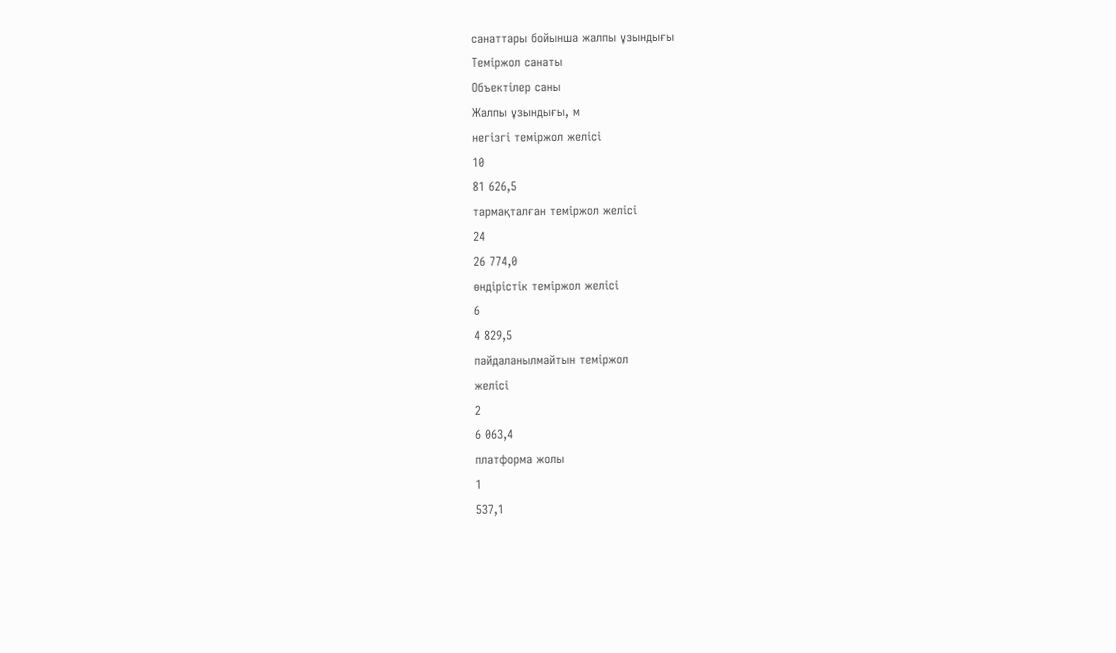санаттары бойынша жалпы ұзындығы
Теміржол санаты
Объектілер саны
Жалпы ұзындығы, м
негізгі теміржол желісі
10
81 626,5
тармақталған теміржол желісі
24
26 774,0
өндірістік теміржол желісі
6
4 829,5
пайдаланылмайтын теміржол
желісі
2
6 063,4
платформа жолы
1
537,1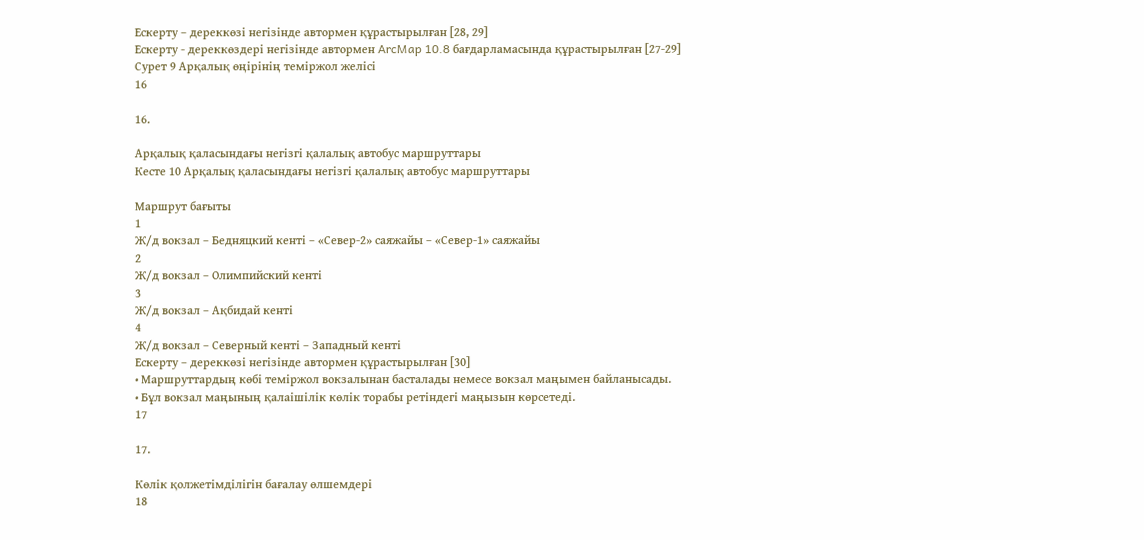Ескерту – дереккөзі негізінде автормен құрастырылған [28, 29]
Ескерту - дереккөздері негізінде автормен ArcMap 10.8 бағдарламасында құрастырылған [27-29]
Сурет 9 Арқалық өңірінің теміржол желісі
16

16.

Арқалық қаласындағы негізгі қалалық автобус маршруттары
Кесте 10 Арқалық қаласындағы негізгі қалалық автобус маршруттары

Маршрут бағыты
1
Ж/д вокзал – Бедняцкий кенті – «Север-2» саяжайы – «Север-1» саяжайы
2
Ж/д вокзал – Олимпийский кенті
3
Ж/д вокзал – Ақбидай кенті
4
Ж/д вокзал – Северный кенті – Западный кенті
Ескерту – дереккөзі негізінде автормен құрастырылған [30]
• Маршруттардың көбі теміржол вокзалынан басталады немесе вокзал маңымен байланысады.
• Бұл вокзал маңының қалаішілік көлік торабы ретіндегі маңызын көрсетеді.
17

17.

Көлік қолжетімділігін бағалау өлшемдері
18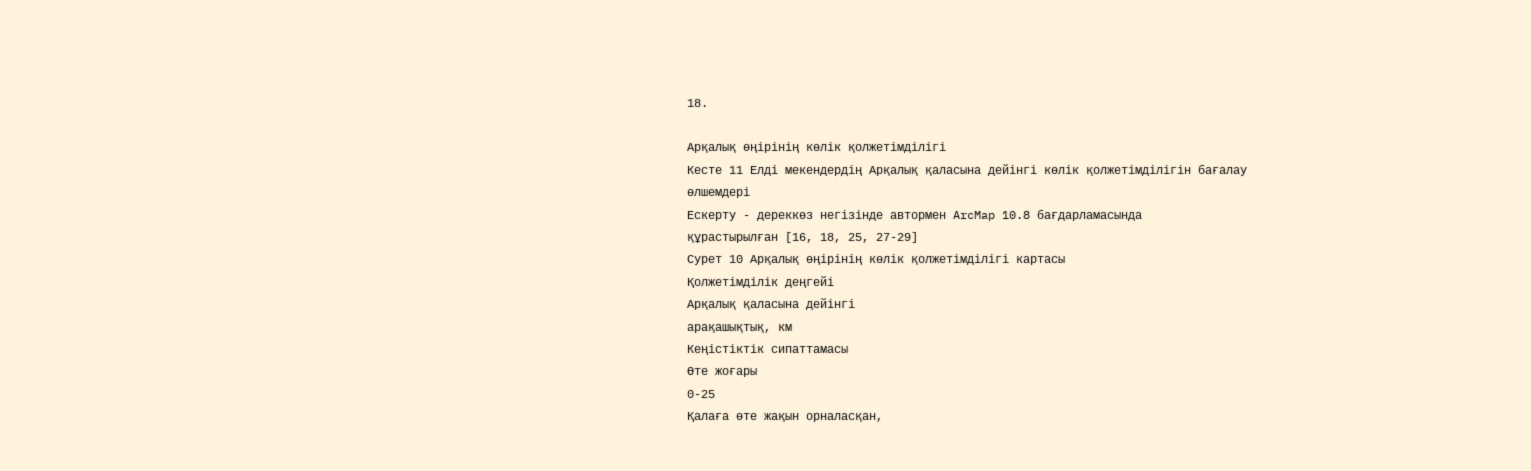18.

Арқалық өңірінің көлік қолжетімділігі
Кесте 11 Елді мекендердің Арқалық қаласына дейінгі көлік қолжетімділігін бағалау
өлшемдері
Ескерту - дереккөз негізінде автормен ArcMap 10.8 бағдарламасында
құрастырылған [16, 18, 25, 27-29]
Сурет 10 Арқалық өңірінің көлік қолжетімділігі картасы
Қолжетімділік деңгейі
Арқалық қаласына дейінгі
арақашықтық, км
Кеңістіктік сипаттамасы
Өте жоғары
0-25
Қалаға өте жақын орналасқан,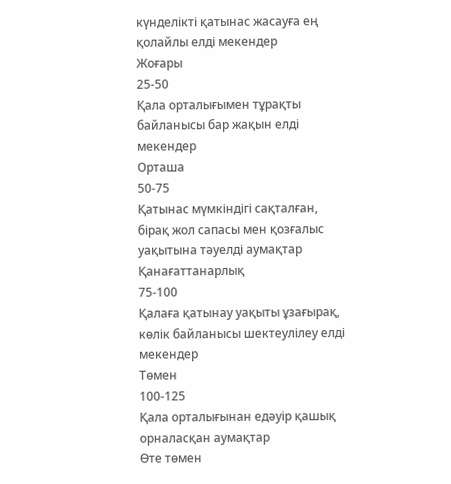күнделікті қатынас жасауға ең
қолайлы елді мекендер
Жоғары
25-50
Қала орталығымен тұрақты
байланысы бар жақын елді
мекендер
Орташа
50-75
Қатынас мүмкіндігі сақталған,
бірақ жол сапасы мен қозғалыс
уақытына тәуелді аумақтар
Қанағаттанарлық
75-100
Қалаға қатынау уақыты ұзағырақ,
көлік байланысы шектеулілеу елді
мекендер
Төмен
100-125
Қала орталығынан едәуір қашық
орналасқан аумақтар
Өте төмен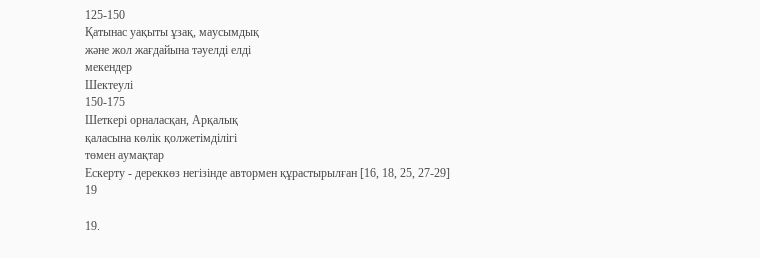125-150
Қатынас уақыты ұзақ, маусымдық
және жол жағдайына тәуелді елді
мекендер
Шектеулі
150-175
Шеткері орналасқан, Арқалық
қаласына көлік қолжетімділігі
төмен аумақтар
Ескерту - дереккөз негізінде автормен құрастырылған [16, 18, 25, 27-29]
19

19.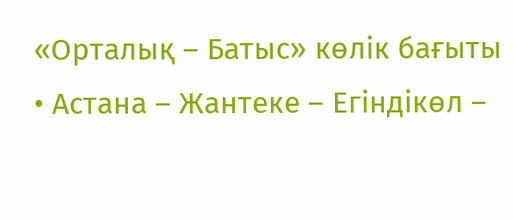«Орталық – Батыс» көлік бағыты
• Астана – Жантеке – Егіндікөл –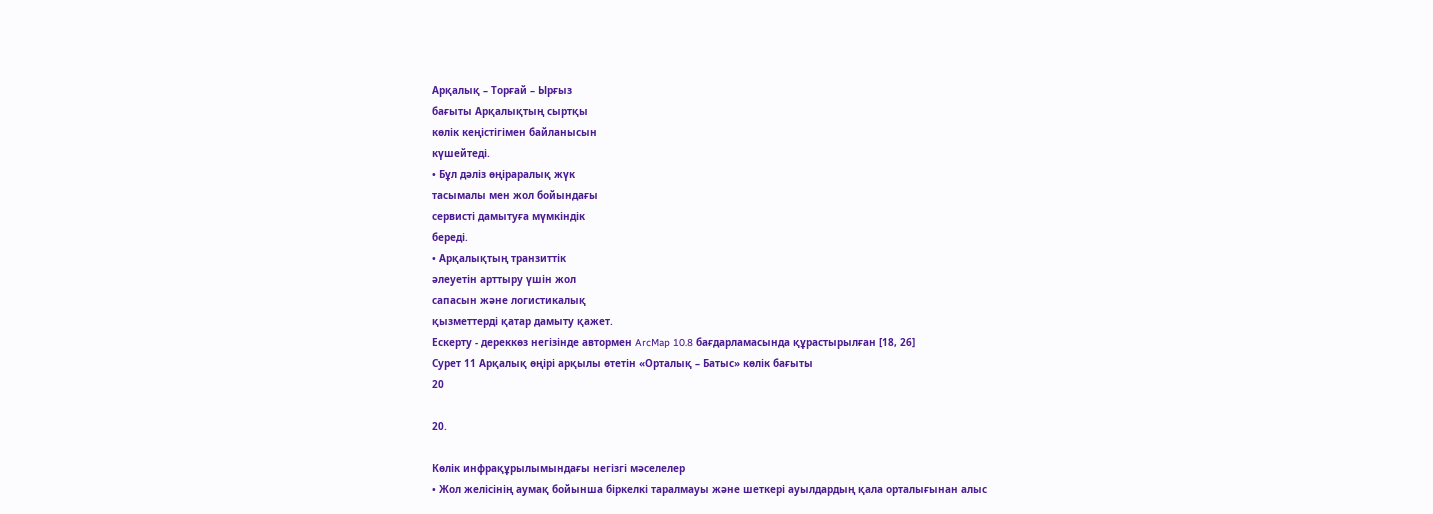Арқалық – Торғай – Ырғыз
бағыты Арқалықтың сыртқы
көлік кеңістігімен байланысын
күшейтеді.
• Бұл дәліз өңіраралық жүк
тасымалы мен жол бойындағы
сервисті дамытуға мүмкіндік
береді.
• Арқалықтың транзиттік
әлеуетін арттыру үшін жол
сапасын және логистикалық
қызметтерді қатар дамыту қажет.
Ескерту - дереккөз негізінде автормен ArcMap 10.8 бағдарламасында құрастырылған [18, 26]
Сурет 11 Арқалық өңірі арқылы өтетін «Орталық – Батыс» көлік бағыты
20

20.

Көлік инфрақұрылымындағы негізгі мәселелер
• Жол желісінің аумақ бойынша біркелкі таралмауы және шеткері ауылдардың қала орталығынан алыс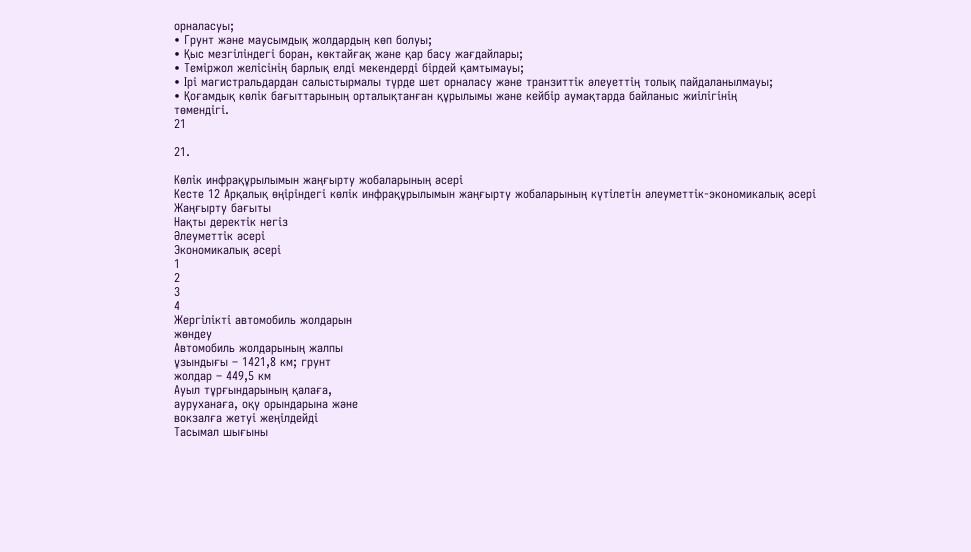орналасуы;
• Грунт және маусымдық жолдардың көп болуы;
• Қыс мезгіліндегі боран, көктайғақ және қар басу жағдайлары;
• Теміржол желісінің барлық елді мекендерді бірдей қамтымауы;
• Ірі магистральдардан салыстырмалы түрде шет орналасу және транзиттік әлеуеттің толық пайдаланылмауы;
• Қоғамдық көлік бағыттарының орталықтанған құрылымы және кейбір аумақтарда байланыс жиілігінің
төмендігі.
21

21.

Көлік инфрақұрылымын жаңғырту жобаларының әсері
Кесте 12 Арқалық өңіріндегі көлік инфрақұрылымын жаңғырту жобаларының күтілетін әлеуметтік-экономикалық әсері
Жаңғырту бағыты
Нақты деректік негіз
Әлеуметтік әсері
Экономикалық әсері
1
2
3
4
Жергілікті автомобиль жолдарын
жөндеу
Автомобиль жолдарының жалпы
ұзындығы – 1421,8 км; грунт
жолдар – 449,5 км
Ауыл тұрғындарының қалаға,
ауруханаға, оқу орындарына және
вокзалға жетуі жеңілдейді
Тасымал шығыны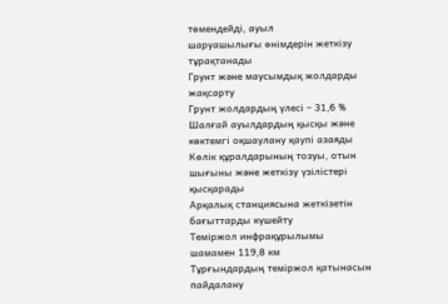төмендейді, ауыл
шаруашылығы өнімдерін жеткізу
тұрақтанады
Грунт және маусымдық жолдарды
жақсарту
Грунт жолдардың үлесі – 31,6 %
Шалғай ауылдардың қысқы және
көктемгі оқшаулану қаупі азаяды
Көлік құралдарының тозуы, отын
шығыны және жеткізу үзілістері
қысқарады
Арқалық станциясына жеткізетін
бағыттарды күшейту
Теміржол инфрақұрылымы
шамамен 119,8 км
Тұрғындардың теміржол қатынасын
пайдалану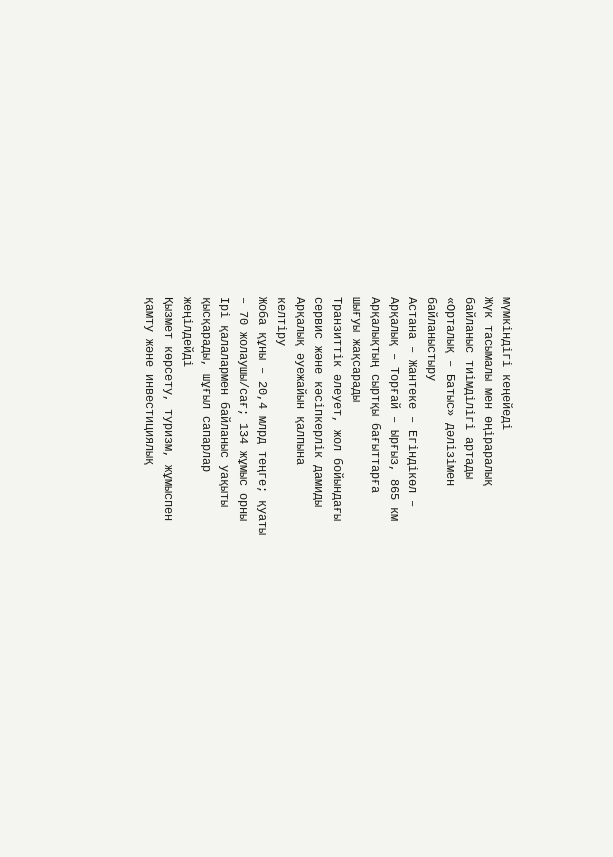мүмкіндігі кеңейеді
Жүк тасымалы мен өңіраралық
байланыс тиімділігі артады
«Орталық – Батыс» дәлізімен
байланыстыру
Астана – Жантеке – Егіндікөл –
Арқалық – Торғай – Ырғыз, 865 км
Арқалықтың сыртқы бағыттарға
шығуы жақсарады
Транзиттік әлеует, жол бойындағы
сервис және кәсіпкерлік дамиды
Арқалық әуежайын қалпына
келтіру
Жоба құны – 20,4 млрд теңге; қуаты
– 70 жолаушы/сағ; 134 жұмыс орны
Ірі қалалармен байланыс уақыты
қысқарады, шұғыл сапарлар
жеңілдейді
Қызмет көрсету, туризм, жұмыспен
қамту және инвестициялық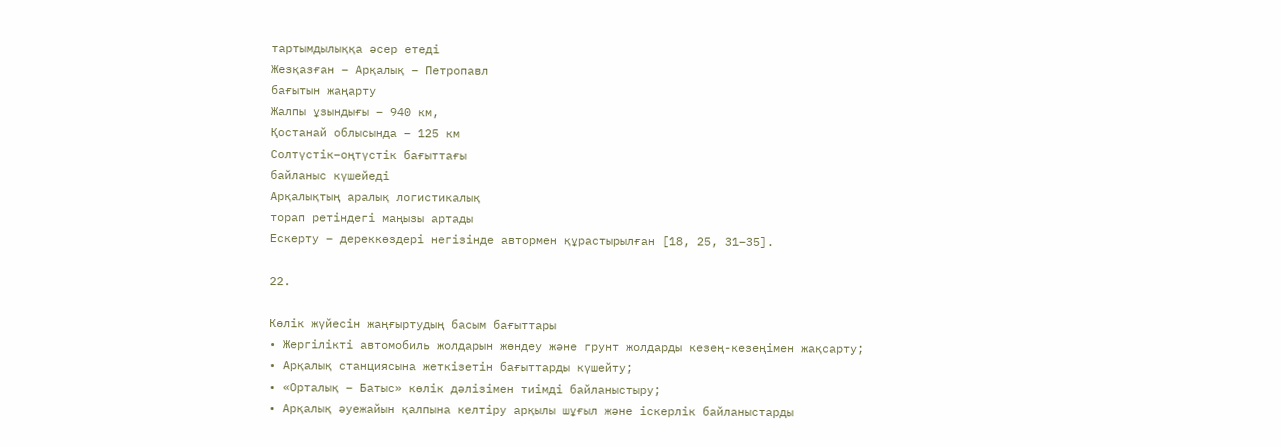тартымдылыққа әсер етеді
Жезқазған – Арқалық – Петропавл
бағытын жаңарту
Жалпы ұзындығы – 940 км,
Қостанай облысында – 125 км
Солтүстік–оңтүстік бағыттағы
байланыс күшейеді
Арқалықтың аралық логистикалық
торап ретіндегі маңызы артады
Ескерту – дереккөздері негізінде автормен құрастырылған [18, 25, 31–35].

22.

Көлік жүйесін жаңғыртудың басым бағыттары
• Жергілікті автомобиль жолдарын жөндеу және грунт жолдарды кезең-кезеңімен жақсарту;
• Арқалық станциясына жеткізетін бағыттарды күшейту;
• «Орталық – Батыс» көлік дәлізімен тиімді байланыстыру;
• Арқалық әуежайын қалпына келтіру арқылы шұғыл және іскерлік байланыстарды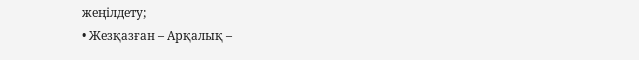жеңілдету;
• Жезқазған – Арқалық –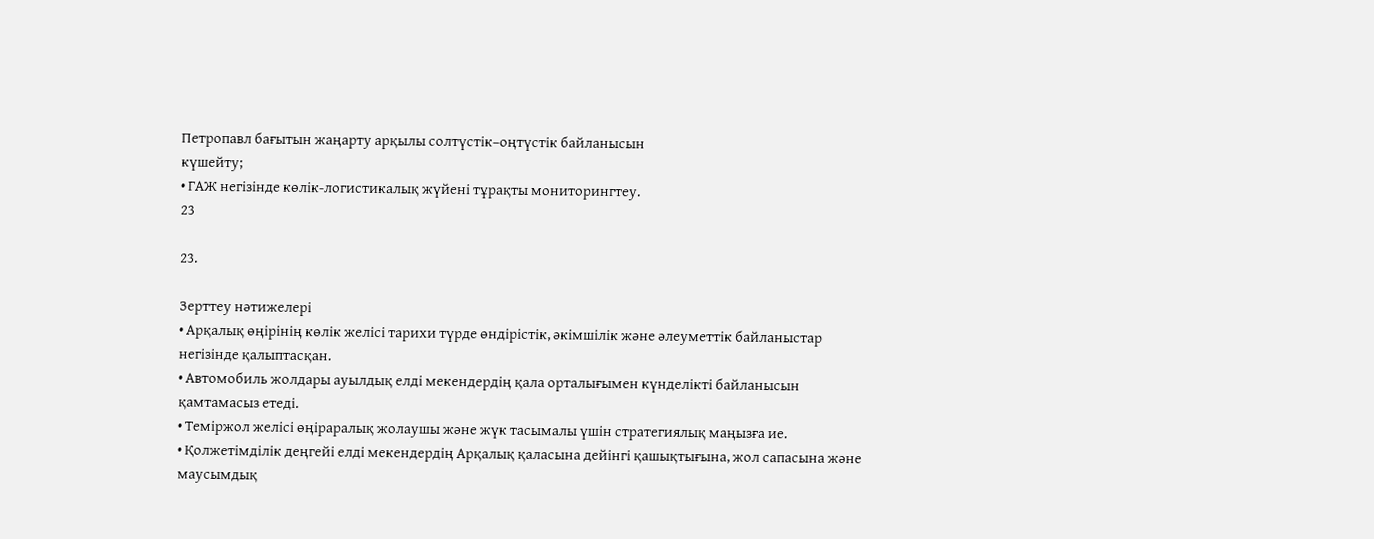Петропавл бағытын жаңарту арқылы солтүстік–оңтүстік байланысын
күшейту;
• ГАЖ негізінде көлік-логистикалық жүйені тұрақты мониторингтеу.
23

23.

Зерттеу нәтижелері
• Арқалық өңірінің көлік желісі тарихи түрде өндірістік, әкімшілік және әлеуметтік байланыстар
негізінде қалыптасқан.
• Автомобиль жолдары ауылдық елді мекендердің қала орталығымен күнделікті байланысын
қамтамасыз етеді.
• Теміржол желісі өңіраралық жолаушы және жүк тасымалы үшін стратегиялық маңызға ие.
• Қолжетімділік деңгейі елді мекендердің Арқалық қаласына дейінгі қашықтығына, жол сапасына және
маусымдық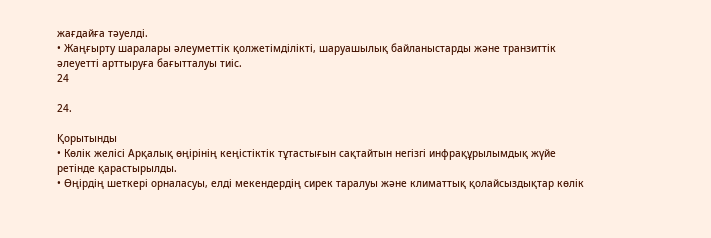жағдайға тәуелді.
• Жаңғырту шаралары әлеуметтік қолжетімділікті, шаруашылық байланыстарды және транзиттік
әлеуетті арттыруға бағытталуы тиіс.
24

24.

Қорытынды
• Көлік желісі Арқалық өңірінің кеңістіктік тұтастығын сақтайтын негізгі инфрақұрылымдық жүйе
ретінде қарастырылды.
• Өңірдің шеткері орналасуы, елді мекендердің сирек таралуы және климаттық қолайсыздықтар көлік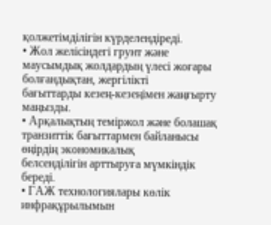қолжетімділігін күрделендіреді.
• Жол желісіндегі грунт және маусымдық жолдардың үлесі жоғары болғандықтан, жергілікті
бағыттарды кезең-кезеңімен жаңғырту маңызды.
• Арқалықтың теміржол және болашақ транзиттік бағыттармен байланысы өңірдің экономикалық
белсенділігін арттыруға мүмкіндік береді.
• ГАЖ технологиялары көлік инфрақұрылымын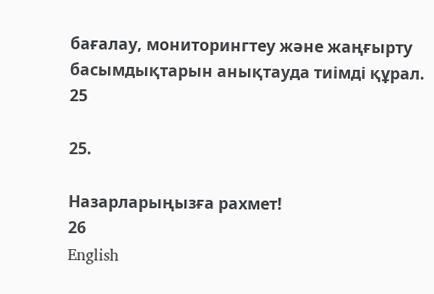бағалау, мониторингтеу және жаңғырту
басымдықтарын анықтауда тиімді құрал.
25

25.

Назарларыңызға рахмет!
26
English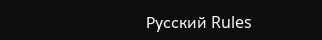Русский Rules